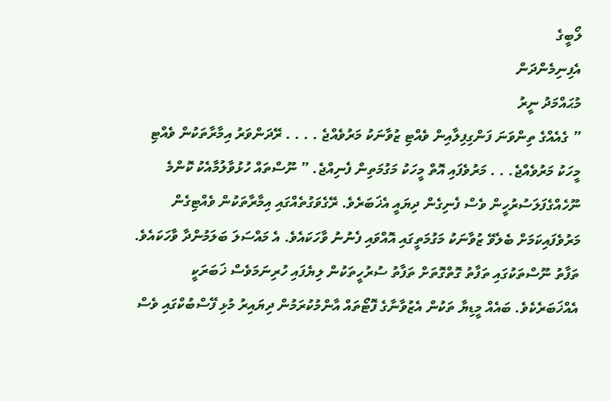ލޯބީގެ
އެފިނިމެންދަން
މުޙައްމަދު ނީރު
” ގެއެއްގެ ތިންވަނަ ފަންގިފިލާއިން ވެއްޓި ޒުވާނަކު މަރުވެއްޖެ . . . . ރޭދަންވަރު އިމާރާތަކުން ވެއްޓި މީހަކު މަރުވެއްޖެ. . . މަރުވެފައި އޮތް މީހަކު މަގުމަތިން ފެނިއްޖެ. ” ނޫސްތައް ހުޅުވާލުމާއެކު ކޮންމެ ނޫހެއްގެފަލަސުރުހީން ވެސް ފެނިގެން ދިޔައީ އެޚަބަރެވެ. ރޭގެވަގުތެއްގައި އިމާރާތަކުން ވެއްޓިގެން މަރުވެފައިކަމަށް ބެލެވޭ ޒުވާނަކު މަގުމަތީގައި އޮއްވައި ފެނުނު ވާހަކައެވެ. އެ މައްސަލަ ބަލަމުންދާ ވާހަކައެވެ. ތަފާތު ނޫސްތަކުގައި ތަފާތު ގޮތްގޮތަށް ތަފާތު ސުރުހީތަކުން ލިޔެފައި ހުރިނަމަވެސް ޚަބަރަކީ އެއްޚަބަރެކެވެ. ބައެއް މީޑިޔާ ތަކުން އެޒުވާނާގެ ފޮޓޯތައް އާންމުކުރަމުން ދިޔައިރު މުޅި ފޭސްބުކްގައި ވެސް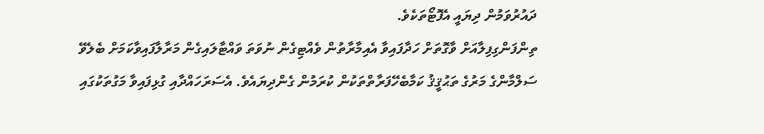ދައުރުވަމުން ދިޔައީ އެފޮޓޯތަކެވެ.
ތިންފަންގިފިލާއަށް ވާގޮތަށް ހަދާފައިވާ އެއިމާރާތުން ވެއްޓިގެން ނުވަތަ ވައްޓާލައިގެން މަރާލާފައިވާކަމަށް ބެލެވޭ ސަލްމާންގެ މަރުގެ ތަޙުޤީޤު ކަމާބެހޭފަރާތްތަކުން ކުރަމުން ގެންދިޔައެވެ. އެސަރަހައްދާއި ގުޅިފައިވާ މަގުތަކުގައި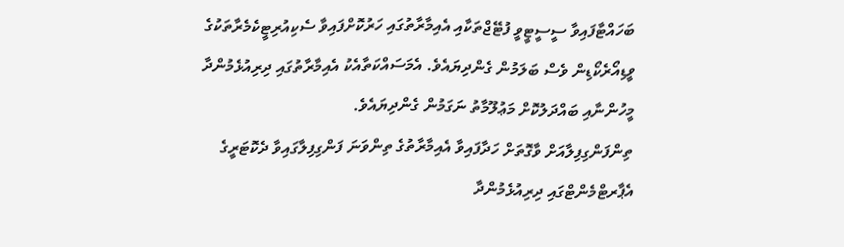ބަހައްޓާފައިވާ ސީސީޓީވީ ފުޓޭޖްތަކާއި އެއިމާރާތުގައި ހަރުކޮށްފައިވާ ސެކިއުރިޓީކެމެރާތަކުގެ ވީޑިއޯރެކޯޑިން ވެސް ބަލަމުން ގެންދިޔައެވެ. އެމަސައްކަތާއެކު އެއިމާރާތުގައި ދިރިއުޅެމުންދާ މީހުންނާއި ބައްދަލުކޮށް މަޢުލޫމާތު ނަގަމުން ގެންދިޔައެވެ.
ތިންފަންގިފިލާއަށް ވާގޮތަށް ހަދާފައިވާ އެއިމާރާތުގެ ތިންވަނަ ފަންގިފިލާގައިވާ ދެކޮޓަރީގެ އެޕާރޓްމެންޓްގައި ދިރިއުޅެމުންދާ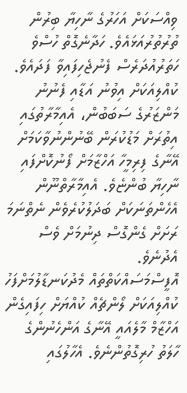ވިއްސަކަށް އަހަރުގެ ނާހިޔާ ބިރުން ތުރުތުރުއަޅައެވެ. ހަދާނެގޮތް ހުސްވެ ހަތަރުއުދަރެސް ފެނުޖެހިފައިވާ ފަދައެވެ.
ކުއްލިއަކަށް އިވުނު އަޑާއި ފެނުނު މަންޒަރުގެ ސަބަބުން، އެއިމާރާތުގައި އިތުރަށް މަޑުކުރަން ބޭނުންނުވާކަމަށް އޭނާގެ ފިރިމީހާ އަހްޒާމަށް ފޯނުކޮށްފައި ނާހިޔާ ބުންޏެވެ. އެއިމާރާތްނޫން އެހެންތަނަކަށް ބަދަލުކުރެވެން ނެތްނަމަ ރަށަށް ގެންގޮސް ދިނުމަށް ވެސް އެދުނެވެ.
އޮފީސްމަސައްކަތްތައް މެދުކަނޑާލުމަށްފަހު ކުއްލިއަކަށް ލޯންޗެއް ކުއްޔަށް ހިފައިގެން އަހްޒާމް މާލެއައީ އޭނާގެ އަންހެނުންގެ ހާލަތު ހުރިގޮތުންނެވެ. އެހާލުގައި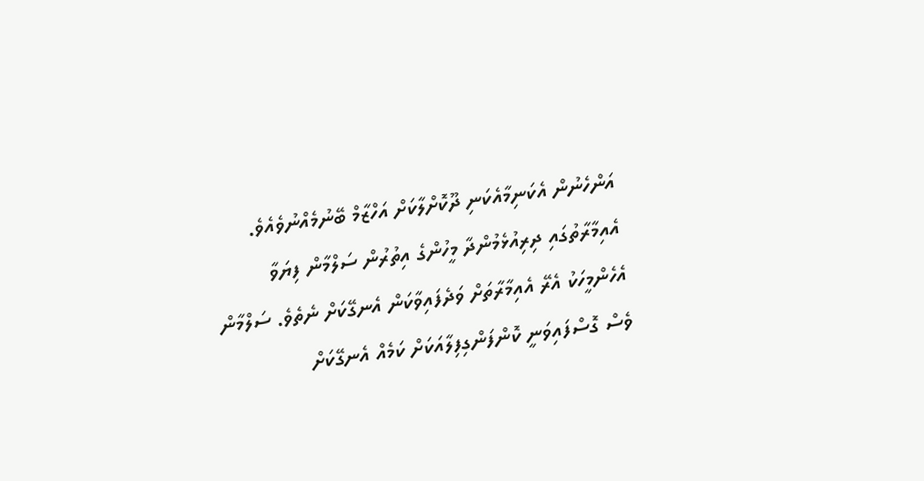އަންހެނުން އެކަނިމާއެކަނި ދޫކޮށްލާކަށް އަހްޒާމް ބޭނުމެއްނުވެއެވެ.
އެއިމާރާތުގައި ދިރިއުޅެމުންދާ މީހުންގެ އިތުރުން ސަލްމާން ފިޔަވާ އެހެންމީހަކު އެރޭ އެއިމާރާތަށް ވަދެފައިވާކަން އެނގޭކަށް ނެތެވެ. ސަލްމާން ވެސް ގޮސްފައިވަނީ ކޮންފަންގިފިލާއަކަށް ކަމެއް އެނގޭކަށް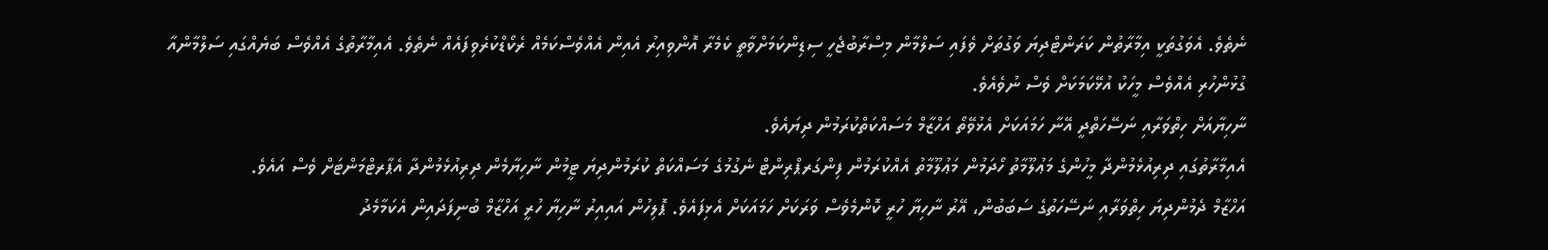ނެތެވެ. އެވަގުތަކީ އިމާރާތުން ކަރަންޓްދިޔަ ވަގުތަށް ވެފައި ސަލްމާން މިސްރާބުޖެހީ ސިޑިންކަމަށްވާތީ ކެމެރާ އޮންވިއިރު އެއިން އެއްވެސްކަމެއް ރެކޯޑްކުރެވިފައެއް ނެތެވެ. އެއިމާރާތުގެ އެއްވެސް ބަޔެއްގައި ސަލްމާންއާ ގުޅުންހުރި އެއްވެސް މީހަކު އުޅޭކަމަކަށް ވެސް ނުވެއެވެ.
ނާހިޔާއަށް ހިތްވަރާއި ނަސޭހަތްދީ އޭނާ ހަމައަކަށް އެޅުވޭތޯ އަހްޒާމް މަސައްކަތްކުރަމުން ދިޔައެވެ.
އެއިމާރާތުގައި ދިރިއުޅެމުންދާ މީހުންގެ މަޢުލޫމާތު ހޯދަމުން މަޢުލޫމާތު އެއްކުރަމުން ފިންގަރޕްރިންޓް ނެގުމުގެ މަސައްކަތް ކުރަމުންދިޔަ ޓީމުން ނާހިޔާމެން ދިރިއުޅެމުންދާ އެޕާރޓްމަންޓަށް ވެސް އައެވެ.
އަހްޒާމް ދެމުންދިޔަ ހިތްވަރާއި ނަސޭހަތުގެ ސަބަބުން، އޭރު ނާހިޔާ ހުރީ ކޮންމެވެސް ވަރަކަށް ހަމައަކަށް އެޅިފައެވެ. ޕޮލިހުން އައިއިރު ނާހިޔާ ހުރީ އަހްޒާމް ބުނިފަދައިން އެކަމާމެދު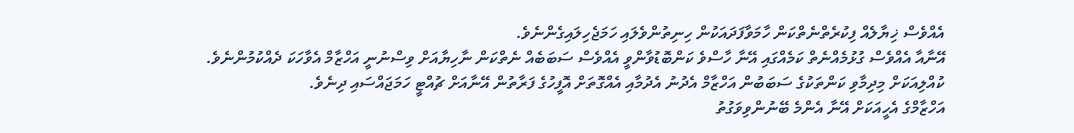އެއްވެސް ޚިޔާލެއް ފިކުރެތްނެތްކަން ހާމަވާފަދައަކުން ހިނިތުންވެލައި ހަމަޖެހިލައިގެންނެވެ.
އޭނާއާ އެއްވެސް ގުޅުމެއްނެތް ކަމެއްގައި އޭނާ ހާސްވެ ކަންބޮޑުވާންވީ އެއްވެސް ސަބަބެއް ނެތްކަން ނާހިޔާއަށް ވިސްނުނީ އަހްޒާމް އެވާހަކަ ދެއްކުމުންނެވެ.
ކުއްލިއަކަށް މިދިމާވި ކަންތަކުގެ ސަބަބުން އަހްޒާމް އެދުނު އެދުމާއި އެއްގޮތަށް އޮފީހުގެ ފަރާތުން އޭނާއަށް ޗުއްޓީ ހަމަޖައްސައި ދިނެވެ.
އަހްޒާމްގެ އެހީއަކަށް އޭނާ އެންމެ ބޭނުންވިވަގުތު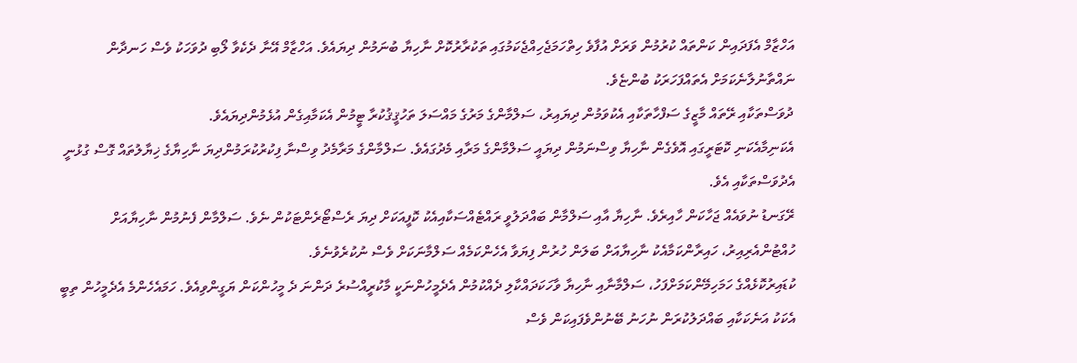އަހްޒާމް އެފަދައިން ކަންތައް ކުރުމުން ވަރަށް އުފާވެ ހިތްހަމަޖެހިއްޖެކަމުގައި ތަކުރާރުކޮށް ނާހިޔާ ބުނަމުން ދިޔައެވެ. އަހްޒާމް އޭނާ ދެކެވާ ލޯބި ދުވަހަކު ވެސް ހަނދާން ނައްތާނުލާނެކަމަށް އެތައްފަހަރަކު ބުންޏެވެ.
ދުވަސްތަކާއި ރޭތައް މާޒީގެ ސަފްހާތަކާއި އެކުވަމުން ދިޔައިރު، ސަލްމާންގެ މަރުގެ މައްސަލަ ތަހުޤީޤުކުރާ ޓީމުން އެކަމާއިގެން އުޅެމުންދިޔައެވެ.
އެކަނިމާއެކަނި ކޮޓަރީގައި އޮވެގެން ނާހިޔާ ވިސްނަމުން ދިޔައީ ސަލްމާންގެ މަރާއި މެދުގައެވެ. ސަލްމާންގެ މަރާމެދު ވިސްނާ ފިކުރުކުރަމުންދިޔަ ނާހިޔާގެ ޚިޔާލުތައް ގޮސް ގުޅުނީ އެދުވަސްތަކާއި އެވެ.
ރޭގަނޑު ނުވައެއް ޖަހާކަން ހާއިރެވެ. ނާހިޔާ އާއި ސަލްމާން ބައްދަލުވީ ރައްޓެއްސަކާއިއެކު ކޮފީއަކަށް ދިޔަ ރެސްޓޯރެންޓަކުން ނެވެ. ސަލްމާން ފެނުމުން ނާހިޔާއަށް ހުއްޓުންއެރިއިރު، ހައިރާންކަމާއެކު ނާހިޔާއަށް ބަލަން ހުރުން ފިޔަވާ އެހެންކަމެއް ސަލްމާނަކަށް ވެސް ނުކުރެވުނެވެ.
ކުޑައިރުކޮޅެއްގެ ހަމަހިމޭންކަމަށްފަހު، ސަލްމާނާއި ނާހިޔާ ވާހަކަދައްކާލި ދެއްކުމުން އެދެމީހުންނަކީ މާކުރީއްސުރެ ދަންނަ ދެ މީހުންކަން ޔަގީންވިއެވެ. ހަމައެހެންމެ އެދެމީހުން ތިބީ އެކަކު އަނެކަކާއި ބައްދަލުކުރަން ނުހަނު ބޭނުންވެފައިކަން ވެސް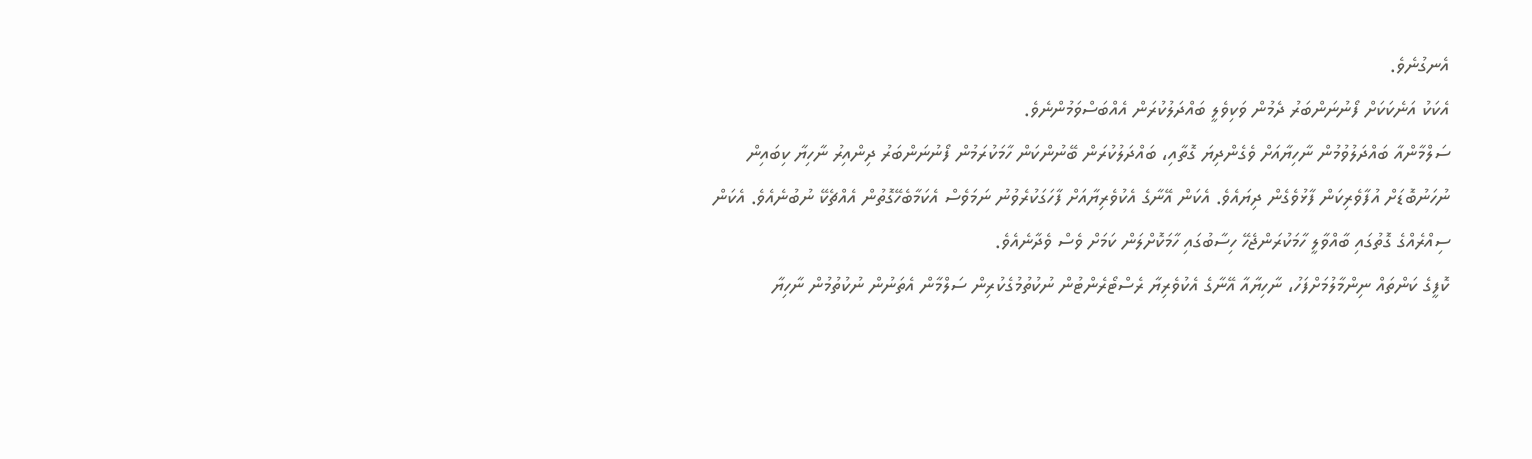އެނގުނެވެ.
އެކަކު އަނެކަކަށް ފޯނުނަންބަރު ދެމުން ވަކިވެލީ ބައްދަލުކުރަން އެއްބަސްވަމުންނެވެ.
ސަލްމާންއާ ބައްދަލުވުމުން ނާހިޔާއަށް ވެގެންދިޔަ ގޮތާއި، ބައްދަލުކުރަން ބޭނުންކަން ހާމަކުރަމުން ފޯނުނަންބަރު ދިންއިރު ނާހިޔާ ކިބައިން ނުހަނުބޮޑަށް އުފާވެރިކަން ފާޅުވެގެން ދިޔައެވެ. އެކަން އޭނާގެ އެކުވެރިޔާއަށް ފާހަގަކުރެވުނު ނަމަވެސް އެކަމާބެހޭގޮތުން އެއްޗެކޭ ނުބުނެއެވެ. އެކަން ސިއްރެއްގެ ގޮތުގައި ބާއްވާލީ ހާމަކުރަންޖެހޭ ހިސާބުގައި ހާމަކޮށްލަން ކަމަށް ވެސް ވެދާނެއެވެ.
ކޮފީގެ ކަންތައް ނިންމާލުމަށްފަހު، ނާހިޔާއާ އޭނާގެ އެކުވެރިޔާ ރެސްޓޯރެންޓުން ނުކުތުމުގެކުރިން ސަލްމާން އެތަނުން ނުކުތުމުން ނާހިޔާ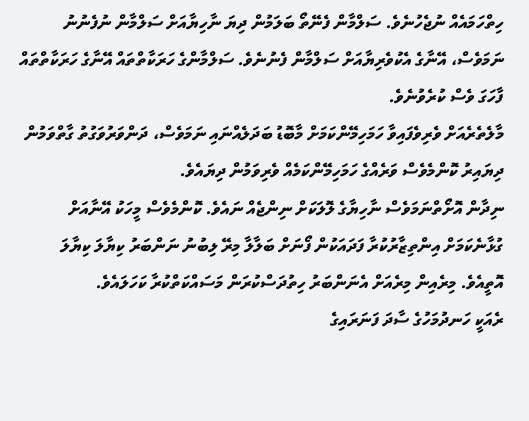ހިތްހަމައެއް ނުޖެހުނެވެ. ސަލްމާން ފެނޭތޯ ބަލަމުން ދިޔަ ނާހިޔާއަށް ސަލްމާން ނުފެނުނު ނަމަވެސް، އޭނާގެ އެކުވެރިޔާއަށް ސަލްމާން ފެނުނެވެ. ސަލްމާންގެ ހަރަކާތްތައް އޭނާގެ ހަރަކާތްތައް ފާހަގަ ވެސް ކުރެވުނެވެ.
މާލެތެރެއަށް ވެރިވެފައިވާ ހަމަހިމޭންކަމަށް މާބޮޑު ބަދަލެއްނައި ނަމަވެސް، ދަންވަރުވަގުތު ގާތްވަމުން ދިޔައިރު ކޮންމެވެސް ވަރެއްގެ ހަމަހިމޭންކަމެއް ވެރިވަމުން ދިޔައެވެ.
ނިދާން އޮށޯތްނަމަވެސް ނާހިޔާގެ ލޮލަކަށް ނިންޖެއް ނައެވެ. ކޮންމެވެސް މީހަކު އޭނާއަށް ގުޅާނެކަމަށް އިންތިޒާރުކުރާ ފަދައަކުން ފޯނަށް ބަލާލާ މިރޭ ލިބުނު ނަންބަރު ކިޔާލަ ކިޔާލަ އޮތީއެވެ. މިރެއިން މިރެއަށް އެނަންބަރު ހިތުދަސްކުރަން މަސައްކަތްކުރާ ކަހަލައެވެ.
ރެއަކީ ހަނދުމަހުގެ ސާދަ ފަނަރައިގެ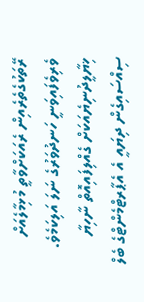ރޭތަކުގެތެރެއިން ރެއަކަށްވާތީ މުޅިމާލެއަށް ވެރިވެފައިވަނީ ހަނދުވަރުގެ ނަލަ އަލިކަމެވެ.
ޚިޔާލީދުނިޔެއަކަށް ގެއްލިފައިއޮތް ނާހިޔާ ސިއްސައިގެން ދިޔައީ އެ އެޕާރޓްމެންޓްގެ ބެލް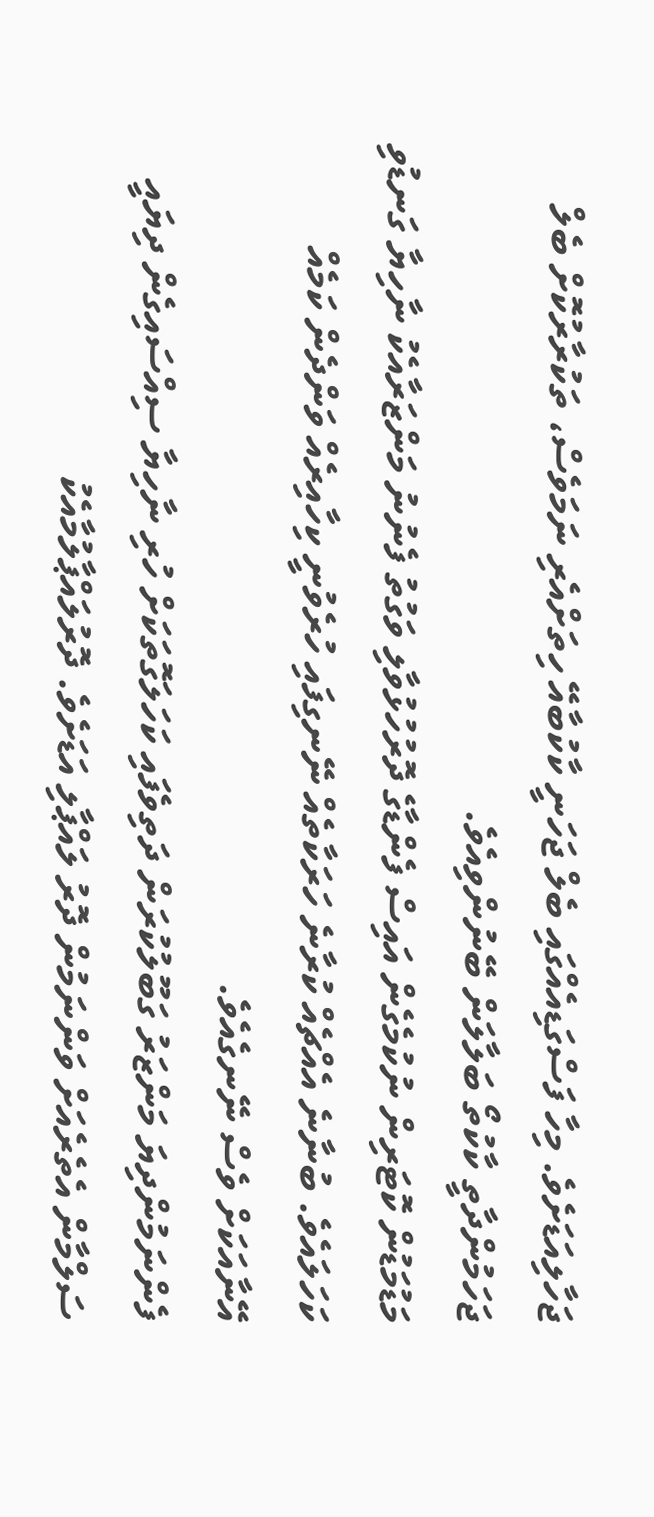ޖަހާލިއަޑަށެވެ. މިހާ ފަސްގަޑިއެއްގައި ބެލް ޖަހަނީ ކާކުބާއޭ ހިތަށްއެރި ނަމަވެސް، ތަކުރާރުކޮށް ބެލް ޖަހަމުންދާތީ ކާކުތޯ ބަލާލަން ބޭނުންވިއެވެ.
މަޑުމަޑުން ކޮޓަރިން ނުކުމެގެން އައިސް ފެންޑާގެ ދޮރުހުޅުވާލި ވަގުތު ފެނުނު މަންޒަރާއެކު ނާހިޔާ ގަނޑުވި ކަހަލައެވެ. ބުނާނެ އެއްޗެއް ކުރާނެ ހަރަކާތެއް ނޭނގިފައި ހުރެވުނީ ކިހާއިރެއް ވަންދެން ކަމެއް އޭނާއަކަށް ވެސް ނޭނގެއެވެ.
ފެންނަމުންދިޔަ މަންޒަރު ގަބޫލުކުރަން ދަތިވެފައި ކަހަލަގޮތަކަށް ހުރި ނާހިޔާ ސިއްސައިގެން ދިޔައީ ސަލްމާން އެތެރެއަށް ވަންނަމުން ދޮރު ލައްޕާލި އަޑަށެވެ. ދޮރުލައްޕާލުމާއެކު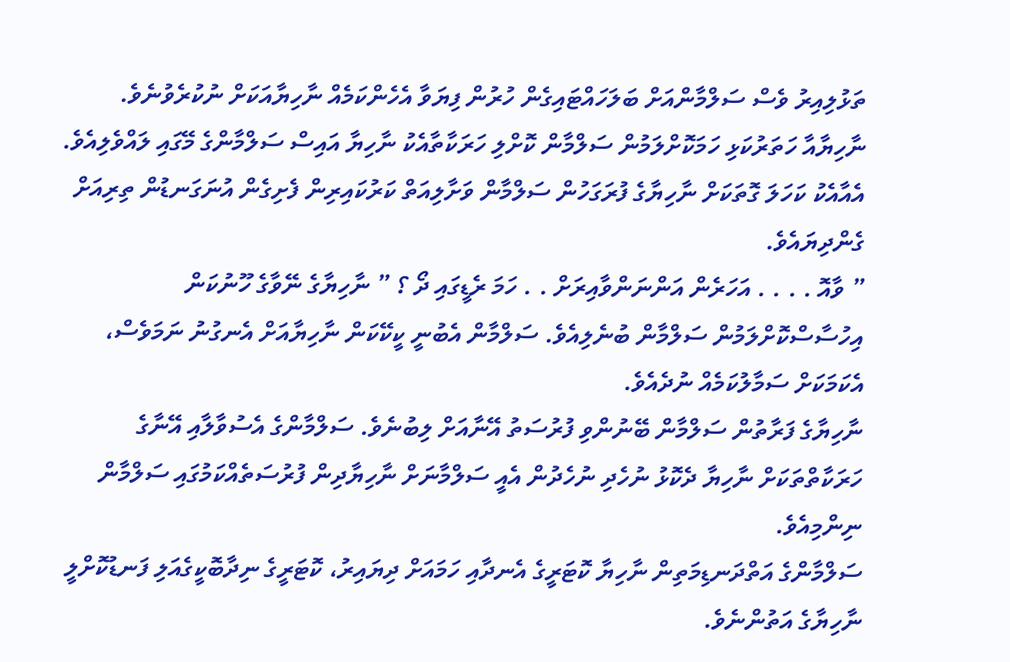ތަޅުލިއިރު ވެސް ސަލްމާންއަށް ބަލަހައްޓައިގެން ހުރުން ފިޔަވާ އެހެންކަމެއް ނާހިޔާއަކަށް ނުކުރެވުނެވެ.
ނާހިޔާއާ ހަތަރުކަޅި ހަމަކޮށްލަމުން ސަލްމާން ކޮށްލި ހަރަކާތާއެކު ނާހިޔާ އައިސް ސަލްމާންގެ މޭގައި ލައްވެލިއެވެ. އެއާއެކު ކަހަލަ ގޮތަކަށް ނާހިޔާގެ ފުރަގަހުން ސަލްމާން ވަށާލިއަތް ކަރުކައިރިން ފެށިގެން އުނަގަނޑުން ތިރިއަށް ގެންދިޔައެވެ.
” ވާއޮ . . . . އަހަރެން އަންނަންވާއިރަށް . . ހަމަ ރެޑީގައި ދޯ ؟ ” ނާހިޔާގެ ނޭވާގެ ހޫނުކަން އިހުސާސްކޮށްލަމުން ސަލްމާން ބުނެލިއެވެ. ސަލްމާން އެބުނީ ކީކޭކަން ނާހިޔާއަށް އެނގުނު ނަމަވެސް، އެކަމަކަށް ސަމާލުކަމެއް ނުދެއެވެ.
ނާހިޔާގެ ފަރާތުން ސަލްމާން ބޭނުންވި ފުރުސަތު އޭނާއަށް ލިބުނެވެ. ސަލްމާންގެ އެސުވާލާއި އޭނާގެ ހަރަކާތްތަކަށް ނާހިޔާ ދެކޮޅު ނުހެދި ނުހެދުން އެއީ ސަލްމާނަށް ނާހިޔާދިން ފުރުސަތެއްކަމުގައި ސަލްމާން ނިންމިއެވެ.
ސަލްމާންގެ އަތްދަނޑިމަތިން ނާހިޔާ ކޮޓަރީގެ އެނދާއި ހަމައަށް ދިޔައިރު، ކޮޓަރީގެ ނިދާބޮކީގެއަލި ފަނޑުކޮށްލީ ނާހިޔާގެ އަތުންނެވެ.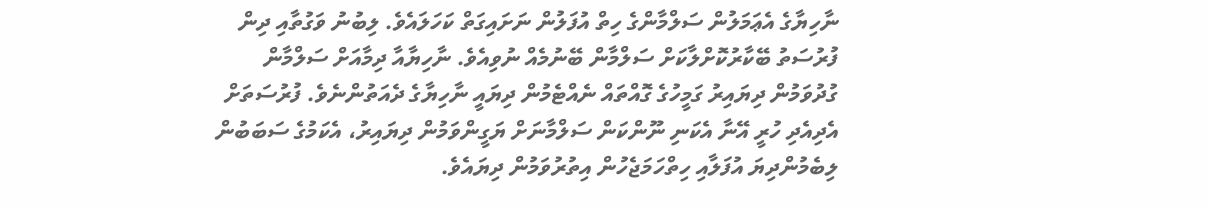ނާހިޔާގެ އެޢަމަލުން ސަލްމާންގެ ހިތް އުފަލުން ނަށައިގަތް ކަހަލައެވެ. ލިބުނު ވަގުތާއި ދިން ފުރުސަތު ބޭކާރުކޮށްލާކަށް ސަލްމާން ބޭނުމެއް ނުވިއެވެ. ނާހިޔާއާ ދިމާއަށް ސަލްމާން ގުދުވަމުން ދިޔައިރު ގަމީހުގެ ގޮއްތައް ނެއްޓެމުން ދިޔައީ ނާހިޔާގެ ދެއަތުންނެވެ. ފުރުސަތަށް އެދިއެދި ހުރީ އޭނާ އެކަނި ނޫންކަން ސަލްމާނަށް ޔަގީންވަމުން ދިޔައިރު، އެކަމުގެ ސަބަބުން ލިބެމުންދިޔަ އުފަލާއި ހިތްހަމަޖެހުން އިތުރުވަމުން ދިޔައެވެ.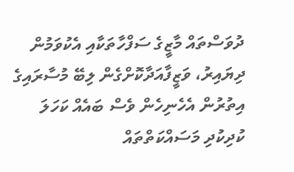ދުވަސްތައް މާޒީގެ ސަފްހާތަކާއި އެކުވަމުން ދިޔައިރު، ވަޒީފާއަދާކޮށްގެން ލިބޭ މުސާރައިގެ އިތުރުން އެހެނިހެން ވެސް ބައެއް ކަހަލަ ކުދިކުދި މަސައްކަތްތައް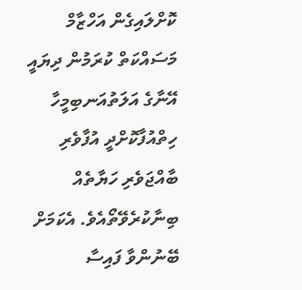ކޮށްލައިގެން އަހްޒާމް މަސައްކަތް ކުރަމުން ދިޔައީ އޭނާގެ އަލަތުއަނބިމީހާ ހިތްއުފާކޮށްދީ އުފާވެރި ބާއްޖަވެރި ހަޔާތެއް ބިނާކުރެވޭތޯއެވެ. އެކަމަށް ބޭނުންވާ ފައިސާ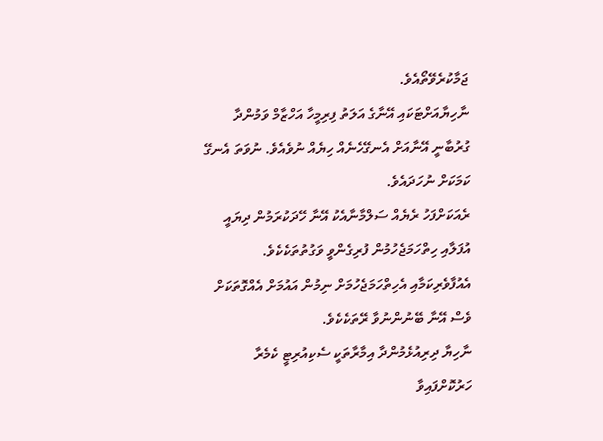ޖަމާކުރެވޭތޯއެވެ.
ނާހިޔާއަށްޓަކައި އޭނާގެ އަލަތު ފިރިމީހާ އަހްޒާމް ވަމުންދާ ގުރުބާނީ އޭނާއަށް އެނގޭހެނެއް ހިޔެއް ނުވެއެވެ. ނުވަތަ އެނގޭ ކަމަކަށް ނުހަދައެވެ.
ރެއަކަށްފަހު ރެޔެއް ސަލްމާނާއެކު އޭނާ ހޭދަކުރަމުން ދިޔައީ އުފަލާއި ހިތްހަމަޖެހުމުން ފުރިގެންވީ ވަގުތުތަކެކެވެ. އެއުފާވެރިކަމާއި އެހިތްހަމަޖެހުމަށް ނިމުން އައުމަށް އެއްގޮތަކަށް ވެސް އޭނާ ބޭނުންނުވާ ރޭތަކެކެވެ.
ނާހިޔާ ދިރިއުޅެމުންދާ އިމާރާތަކީ ސެކިއުރިޓީ ކެމެރާ ހަރުކޮށްފައިވާ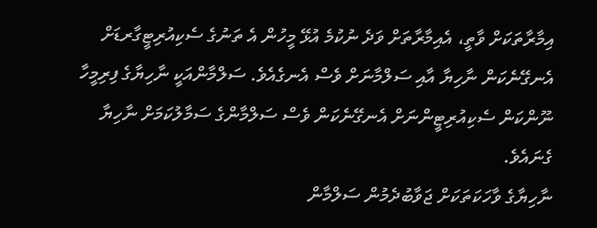އިމާރާތަކަށް ވާތީ، އެއިމާރާތަށް ވަދެ ނުކުމެ އުޅޭ މީހުން އެ ތަނުގެ ސެކިއުރިޓީގާރޑަށް އެނގޭނެކަން ނާހިޔާ އާއި ސަލްމާނަށް ވެސް އެނގެއެވެ. ސަލްމާންއަކީ ނާހިޔާގެ ފިރިމީހާ ނޫންކަން ސެކިއުރިޓީންނަށް އެނގޭނެކަން ވެސް ސަލްމާންގެ ސަމާލުކަމަށް ނާހިޔާ ގެނައެވެ.
ނާހިޔާގެ ވާހަކަތަކަށް ޖަވާބުދެމުން ސަލްމާން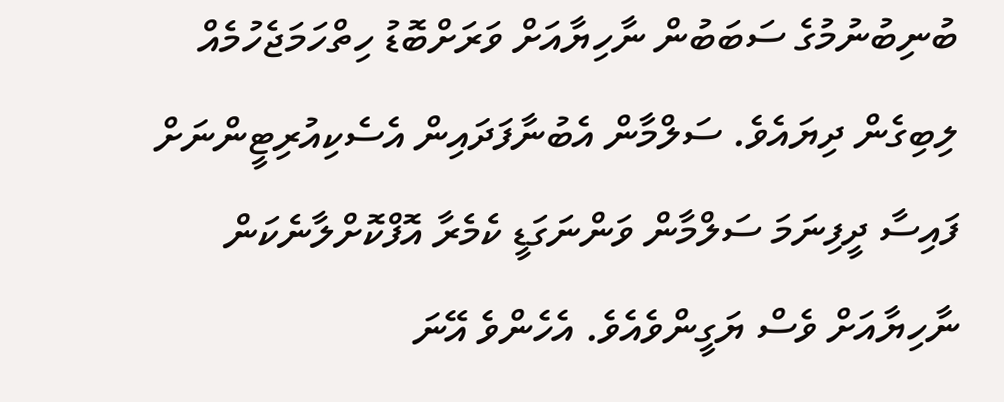ބުނިބުނުމުގެ ސަބަބުން ނާހިޔާއަށް ވަރަށްބޮޑު ހިތްހަމަޖެހުމެއް ލިބިގެން ދިޔައެވެ. ސަލްމާން އެބުނާފަދައިން އެސެކިއުރިޓީންނަށް ފައިސާ ދީފިނަމަ ސަލްމާން ވަންނަގަޑީ ކެމެރާ އޮފްކޮށްލާނެކަން ނާހިޔާއަށް ވެސް ޔަގީންވެއެވެ. އެހެންވެ އޭނަ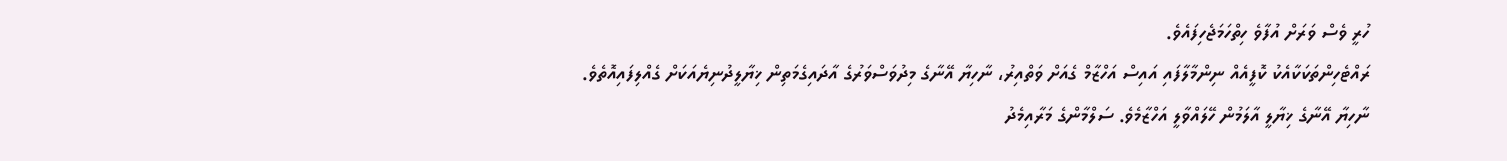ހުރީ ވެސް ވަރަށް އުފާވެ ހިތްހަމަޖެހިފައެވެ.
ރައްޓެހިންތަކަކާއެކު ކޮފީއެއް ނިންމާލާފައި އައިސް އަހްޒާމް ގެއަށް ވަތްއިރު، ނާހިޔާ އޭނާގެ މިދުވަސްވަރުގެ އާދައިގެމަތިން ޚިޔާލީދުނިޔެއަކަށް ގެއްލިފައިއޮތެވެ.
ނާހިޔާ އޭނާގެ ޚިޔާލީ އާލަމުން ހޭލައްވާލީ އަހްޒާމެވެ. ސަލްމާންގެ މަރާއިމެދު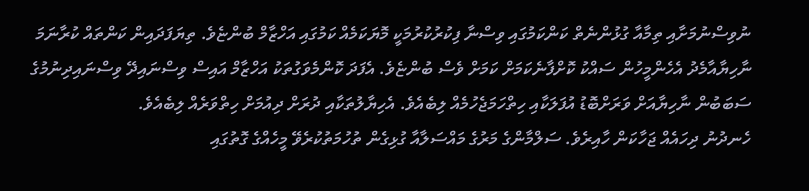ނުވިސްނުމަށާއި ތިމާއާ ގުޅުންނެތް ކަންކަމުގައި ވިސްނާ ފިކުރުކުރުމަކީ މޮޔަކަމެއް ކަމުގައި އަހްޒާމް ބުންޏެވެ. ތިޔަފަދައިން ކަންތައް ކުރާނަމަ ނާހިޔާއާމެދު އެހެންމީހުން ސައްކު ކޮށްފާނެކަމަށް ކަމަށް ވެސް ބުންޏެވެ. އެފަދަ ކޮންމެވަގުތަކު އަހްޒާމް އައިސް ވިސްނައިދޭ ވިސްނައިދިނުމުގެ ސަބަބުން ނާހިޔާއަށް ވަރަށްބޮޑު އުފަލަކާއި ހިތްހަމަޖެހުމެއް ލިބެއެވެ. އެހިޔާލުތަކާއި ދުރަށް ދިއުމަށް ހިތްވަރެއް ލިބެއެވެ.
ހެނދުނު ދިހައެއް ޖަހާކަން ހާއިރެވެ. ސަލްމާންގެ މަރުގެ މައްސަލާއާ ގުޅިގެން ތުހުމަތުކުރެވޭ މީހެއްގެ ގޮތުގައި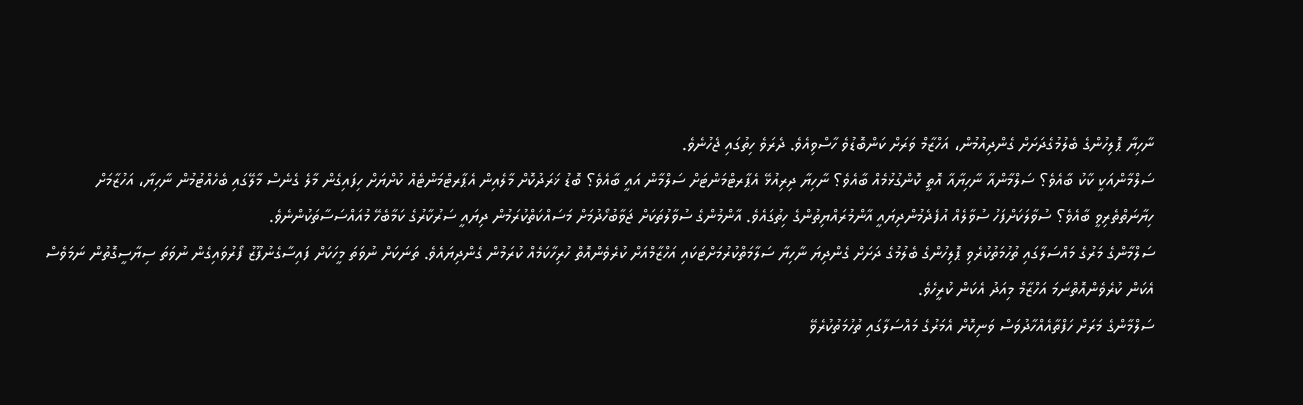ނާހިޔާ ޕޮލިހުންގެ ބެލުމުގެދަށަށް ގެންދިއުމުން، އަހްޒާމް ވަރަށް ކަންބޮޑުވެ ހާސްވިއެވެ. ދެރަވެ ހިތުގައި ޖެހުނެވެ.
ސަލްމާންއަކީ ކާކު ބާއެވެ؟ ސަލްމާންއާ ނާހިޔާއާ އޮތީ ކޮންގުޅުމެއް ބާއެވެ؟ ނާހިޔާ ދިރިއުޅޭ އެޕާރޓްމަންޓަށް ސަލްމާން އައީ ބާއެވެ؟ ބޮޑު ޚަރަދުކޮށް މާލެއިން އެޕާރޓްމަންޓެއް ކުށްޔަށް ހިފައިގެން މާލެ ގެނެސް މާލޭގައި ބެހެއްޓުމުން ނާހިޔާ، އަހުޒާމަށް ހިޔާނަތްތެރިވީ ބާއެވެ؟ ސުވާލަކަށްފަހު ސުވާލެއް އުފެދެމުންދިޔައީ އާންމުރައްޔިތުންގެ ހިތުގައެވެ. އާންމުންގެ ސުވާލުތަކަށް ޖަވާބުހޯދުމަށް މަސައްކަތްކުރަމުން ދިޔައީ ސަރުކާރުގެ ކަމާބެހޭ މުއައްސަސާތަކުންނެވެ.
ސަލްމާންގެ މަރުގެ މައްސަލާގައި ތުހުމަތުކުރެވި ޕޮލިހުންގެ ބެލުމުގެ ދަށަށް ގެންދިޔަ ނާހިޔާ ސަލާމަތްކުރުމަށްޓަކައި އަހްޒާމްއަށް ކުރެވެންއޮތް ހުރިހާކަމެއް ކުރަމުން ގެންދިޔައެވެ. ތަނަކަށް ނުވަތަ މީހަކަށް ފައިސާގެނުފޫޒު ފޯރުވައިގެން ނުވަތަ ސިޔާސީގޮތުން ނަމަވެސް އެކަން ކުރެވެންއޮތްނަމަ އަހްޒާމް މިއަދު އެކަން ކުރީހެވެ.
ސަލްމާންގެ މަރަށް ހަފްތާއެއްހާދުވަސް ވަނިކޮށް އެމަރުގެ މައްސަލާގައި ތުހުމަތުކުރެވޭ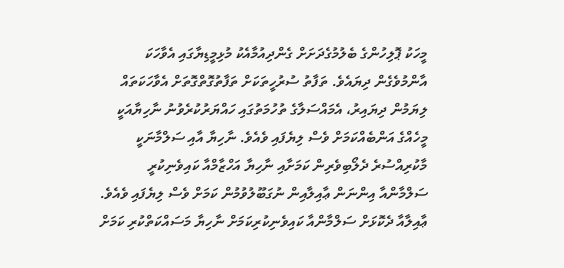މީހަކު ޕޮލިހުންގެ ބެލުމުގެދަށަށް ގެންދިއުމާއެކު މުޅިމީޑިޔާގައި އެވާހަކަ އާންމުވެގެން ދިޔައެވެ. ތަފާތު ސުރުހީތަކަށް ތަފާތުގޮތްގޮތަށް އެވާހަކަތައް ލިޔަމުން ދިޔައިރު، އެމައްސަލާގެ ތުހުމަތުގައި ހައްޔަރުކުރެވުނު ނާހިޔާއަކީ މީހެއްގެ އަންބެއްކަމަށް ވެސް ލިޔެފައި ވެއެވެ. ނާހިޔާ އާއި ސަލްމާނަކީ މާކުރިއްސުރެ ދެލޯބިވެރިން ކަމަށާއި ނާހިޔާ އަހްޒާމްއާ ކައިވެނިކުރީ ސަލްމާންއާ އިންނަން ޢާއިލާއިން ނުގަބޫލުވުމުން ކަމަށް ވެސް ލިޔެފައި ވެއެވެ. ޢާއިލާއާ ދެކޮޅަށް ސަލްމާންއާ ކައިވެނިކުރިކަމަށް ނާހިޔާ މަސައްކަތްކުރި ކަމަށް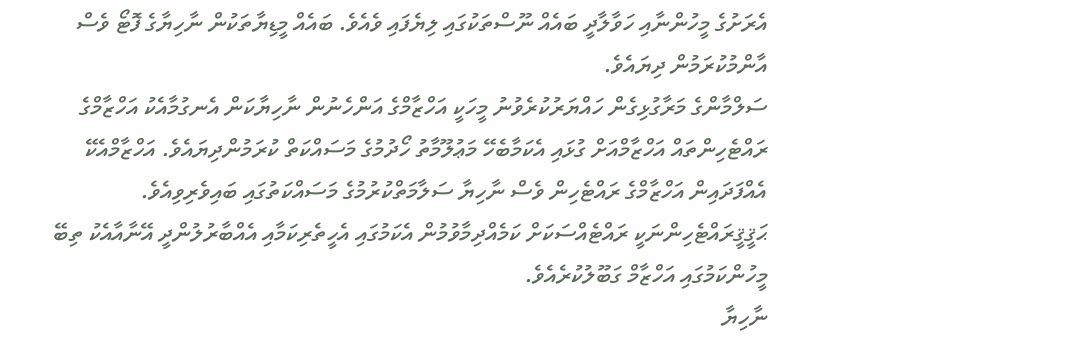އެރަށުގެ މީހުންނާއި ހަވާލާދީ ބައެއް ނޫސްތަކުގައި ލިޔެފައި ވެއެވެ. ބައެއް މީޑިޔާތަކުން ނާހިޔާގެ ފޮޓޯ ވެސް އާންމުކުރަމުން ދިޔައެވެ.
ސަލްމާންގެ މަރާގުޅިގެން ހައްޔަރުކުރެވުނު މީހަކީ އަހްޒާމްގެ އަންހެނުން ނާހިޔާކަން އެނގުމާއެކު އަހްޒާމްގެ ރައްޓެހިންތައް އަހްޒާމްއަށް ގުޅައި އެކަމާބެހޭ މަޢުލޫމާތު ހޯދުމުގެ މަސައްކަތް ކުރަމުންދިޔައެވެ. އަހްޒާމްއެކޭ އެއްފަދައިން އަހްޒާމްގެ ރައްޓެހިން ވެސް ނާހިޔާ ސަލާމަތްކުރުމުގެ މަސައްކަތުގައި ބައިވެރިވިއެވެ. ޙަޤީޤީރައްޓެހިންނަކީ ރައްޓެއްސަކަށް ކަމެއްދިމާވުމުން އެކަމުގައި އެހީތެރިކަމާއި އެއްބާރުލުންދީ އޭނާއާއެކު ތިބޭ މީހުންކަމުގައި އަހްޒާމް ގަބޫލުކުރެއެވެ.
ނާހިޔާ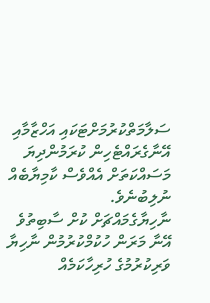ސަލާމަތްކުރުމަށްޓަކައި އަހްޒާމާއި އޭނާގެރައްޓެހިން ކުރަމުންދިޔަ މަސައްކަތަށް އެއްވެސް ކާމިޔާބެއް ނުލިބުނެވެ.
ނާހިޔާގެމައްޗަށް ކުށް ސާބިތުވެ އޭނާ މަރަން ހުކުމްކުރުމުން ނާހިޔާ ވަރިކުރުމުގެ ހުރިހާކަމެއް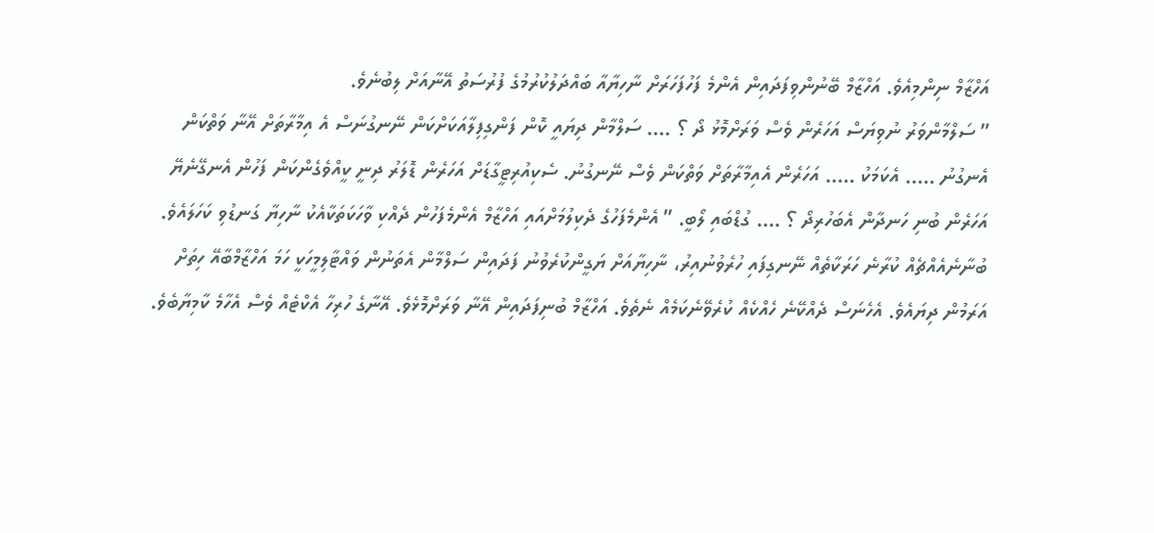އަހްޒާމް ނިންމިއެވެ. އަހްޒާމް ބޭނުންވިފަދައިން އެންމެ ފަހުފަހަރަށް ނާހިޔާއާ ބައްދަލުކުރުމުގެ ފުރުސަތު އޭނާއަށް ލިބުނެވެ.
” ސަލްމާންވަރު ނުވިޔަސް އަހަރެން ވެސް ވަރަށްމޮޅު ދޯ ؟ …. ސަލްމާން ދިޔައީ ކޮން ފަންގިފިލާއަކަށްކަން ނޭނގުނަސް އެ އިމާރާތަށް އޭނާ ވަތްކަން އެނގުނު ….. އެކަމަކު ….. އަހަރެން އެއިމާރާތަށް ވަތްކަން ވެސް ނޭނގުނު. ސެކިއުރިޓީގާޑަށް އަހަރެން ޑޮލަރު ދިނީ ކީއްވެގެންކަން ފަހުން އެނގޭނެޔޭ އަހަރެން ބުނި ހަނދާން އެބަހުރިދޯ ؟ …. ގުޑްބައި ލޯބީ. ” އެންމެފަހުގެ ދެކިލުމަށްއައި އަހްޒާމް އެންމެފަހުން ދެއްކި ވާހަކަތަކާއެކު ނާހިޔާ ގަނޑުވި ކަހަލައެވެ. ބުނާނެއެއްޗެއް ކުރާނެ ހަރަކާތެއް ނޭނގިފައި ހުރެވުނުއިރު، ނާހިޔާއަށް ޔަގީންކުރެވުނު ފަދައިން ސަލްމާން އެތަނުން ވައްޓާލިމީހަކީ ހަމަ އަހްޒާމްބާއޭ ހިތަށް އަރަމުން ދިޔައެވެ. އެހެނަސް ދެއްކޭނެ ހެއްކެއް ކުރެވޭނެކަމެއް ނެތެވެ. އަހްޒާމް ބުނިފަދައިން އޭނާ ވަރަށްމޮޅެވެ. އޭނާގެ ހުރިހާ އެކްޓެއް ވެސް އެހާމެ ކާމިޔާބެވެ.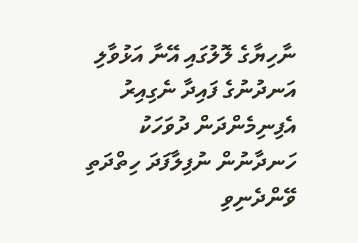ނާހިޔާގެ ލޮލުގައި އޭނާ އަޅުވާލި އަނދުނުގެ ފައިދާ ނެގިއިރު އެފިނިމެންދަން ދުވަހަކު ހަނދާނުން ނުފިލާފަދަ ހިތްދަތި ވޭންދެނިވި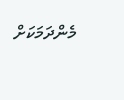މެންދަމަކަށް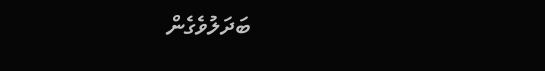ބަދަލުވެގެން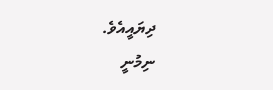ދިޔައީއެވެ.
ނިމުނީ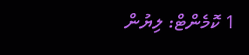1 ކޮމެންޓް: ލިޔުން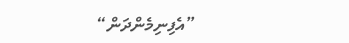”އެފިނިމެންދަން“